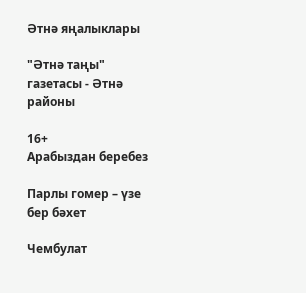Әтнә яңалыклары

"Әтнә таңы" газетасы - Әтнә районы

16+
Арабыздан беребез

Парлы гомер – үзе бер бәхет

Чембулат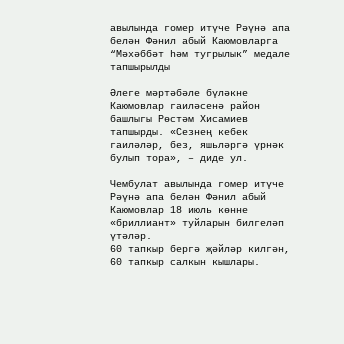авылында гомер итүче Рәүнә апа белән Фәнил абый Каюмовларга “Мәхәббәт һәм тугрылык” медале тапшырылды

Әлеге мәртәбәле бүләкне Каюмовлар гаиләсенә район башлыгы Рөстәм Хисамиев тапшырды. «Сезнең кебек гаиләләр, без, яшьләргә үрнәк булып тора», – диде ул.

Чембулат авылында гомер итүче Рәүнә апа белән Фәнил абый Каюмовлар 18 июль көнне «бриллиант» туйларын билгеләп үтәләр.
60 тапкыр бергә җәйләр килгән,
60 тапкыр салкын кышлары.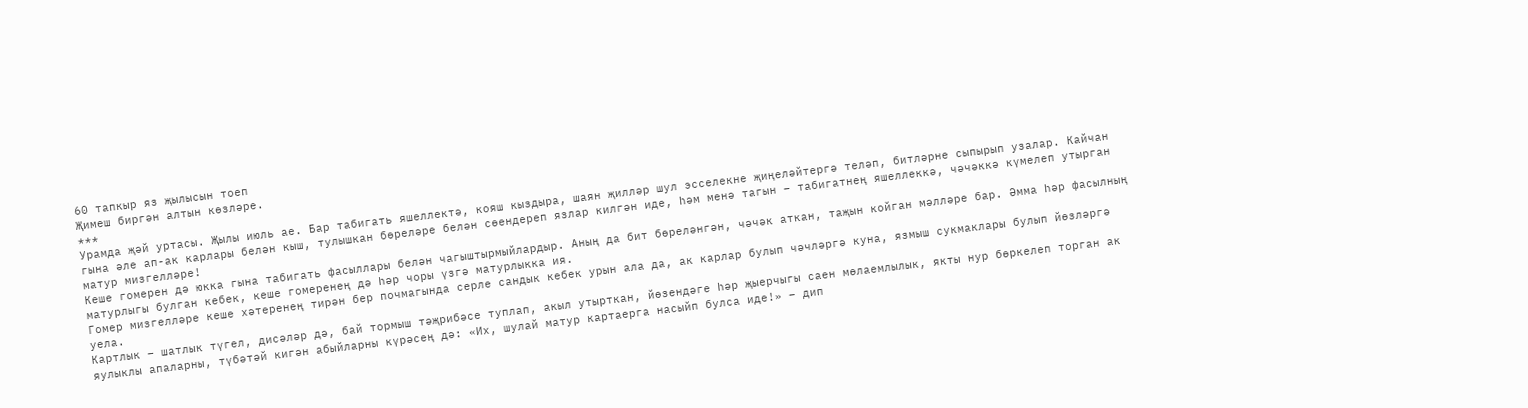60 тапкыр яз җылысын тоеп
Җимеш биргән алтын көзләре.
***
Урамда җәй уртасы. Җылы июль ае. Бар табигать яшеллектә, кояш кыздыра, шаян җилләр шул эсселекне җиңеләйтергә теләп, битләрне сыпырып узалар. Кайчан гына әле ап-ак карлары белән кыш, тулышкан бөреләре белән сөендереп язлар килгән иде, һәм менә тагын – табигатнең яшеллеккә, чәчәккә күмелеп утырган матур мизгелләре!
Кеше гомерен дә юкка гына табигать фасыллары белән чагыштырмыйлардыр. Аның да бит бөреләнгән, чәчәк аткан, таҗын койган мәлләре бар. Әмма һәр фасылның матурлыгы булган кебек, кеше гомеренең дә һәр чоры үзгә матурлыкка ия.
Гомер мизгелләре кеше хәтеренең тирән бер почмагында серле сандык кебек урын ала да, ак карлар булып чәчләргә куна, язмыш сукмаклары булып йөзләргә уела.
Картлык – шатлык түгел, дисәләр дә, бай тормыш тәҗрибәсе туплап, акыл утырткан, йөзендәге һәр җыерчыгы саен мөлаемлылык, якты нур бөркелеп торган ак яулыклы апаларны, түбәтәй кигән абыйларны күрәсең дә: «Их, шулай матур картаерга насыйп булса иде!» – дип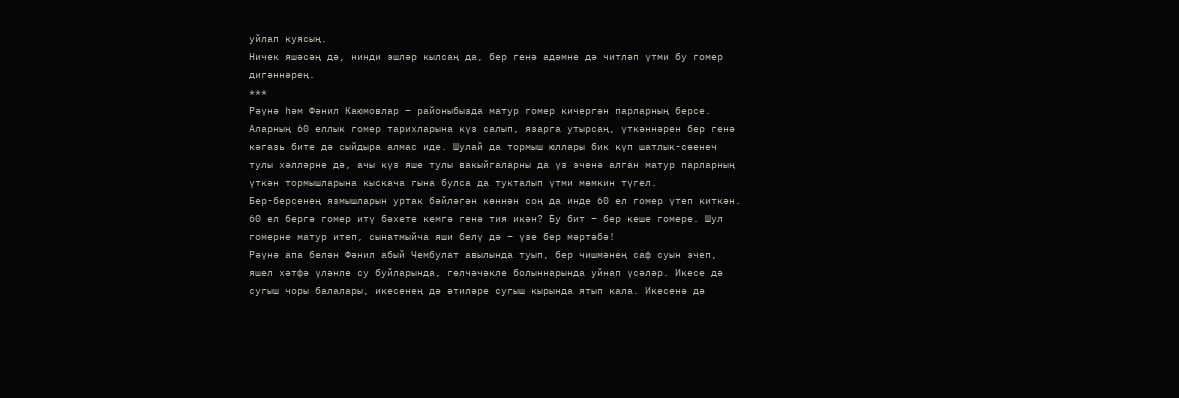уйлап куясың.
Ничек яшәсәң дә, нинди эшләр кылсаң да, бер генә адәмне дә читләп үтми бу гомер дигәннәрең.
***
Рәүнә һәм Фәнил Каюмовлар – районыбызда матур гомер кичергән парларның берсе. Аларның 60 еллык гомер тарихларына күз салып, язарга утырсаң, үткәннәрен бер генә кәгазь бите дә сыйдыра алмас иде. Шулай да тормыш юллары бик күп шатлык-сөенеч тулы хәлләрне дә, ачы күз яше тулы вакыйгаларны да үз эченә алган матур парларның үткән тормышларына кыскача гына булса да тукталып үтми мөмкин түгел.
Бер-берсенең язмышларын уртак бәйләгән көннән соң да инде 60 ел гомер үтеп киткән. 60 ел бергә гомер итү бәхете кемгә генә тия икән? Бу бит – бер кеше гомере. Шул гомерне матур итеп, сынатмыйча яши белү дә – үзе бер мәртәбә!
Рәүнә апа белән Фәнил абый Чембулат авылында туып, бер чишмәнең саф суын эчеп, яшел хәтфә үләнле су буйларында, гөлчәчәкле болыннарында уйнап үсәләр. Икесе дә сугыш чоры балалары, икесенең дә әтиләре сугыш кырында ятып кала. Икесенә дә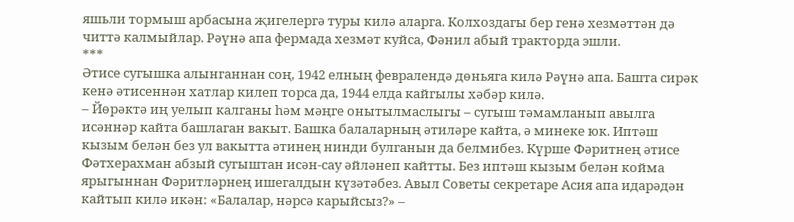яшьли тормыш арбасына җигелергә туры килә аларга. Колхоздагы бер генә хезмәттән дә читтә калмыйлар. Рәүнә апа фермада хезмәт куйса, Фәнил абый тракторда эшли.
***
Әтисе сугышка алынганнан соң, 1942 елның февралендә дөньяга килә Рәүнә апа. Башта сирәк кенә әтисеннән хатлар килеп торса да, 1944 елда кайгылы хәбәр килә.
– Йөрәктә иң уелып калганы һәм мәңге онытылмаслыгы – сугыш тәмамланып авылга исәннәр кайта башлаган вакыт. Башка балаларның әтиләре кайта, ә минеке юк. Иптәш кызым белән без ул вакытта әтинең нинди булганын да белмибез. Күрше Фәритнең әтисе Фәтхерахман абзый сугыштан исән-сау әйләнеп кайтты. Без иптәш кызым белән койма ярыгыннан Фәритләрнең ишегалдын күзәтәбез. Авыл Советы секретаре Асия апа идарәдән кайтып килә икән: «Балалар, нәрсә карыйсыз?» –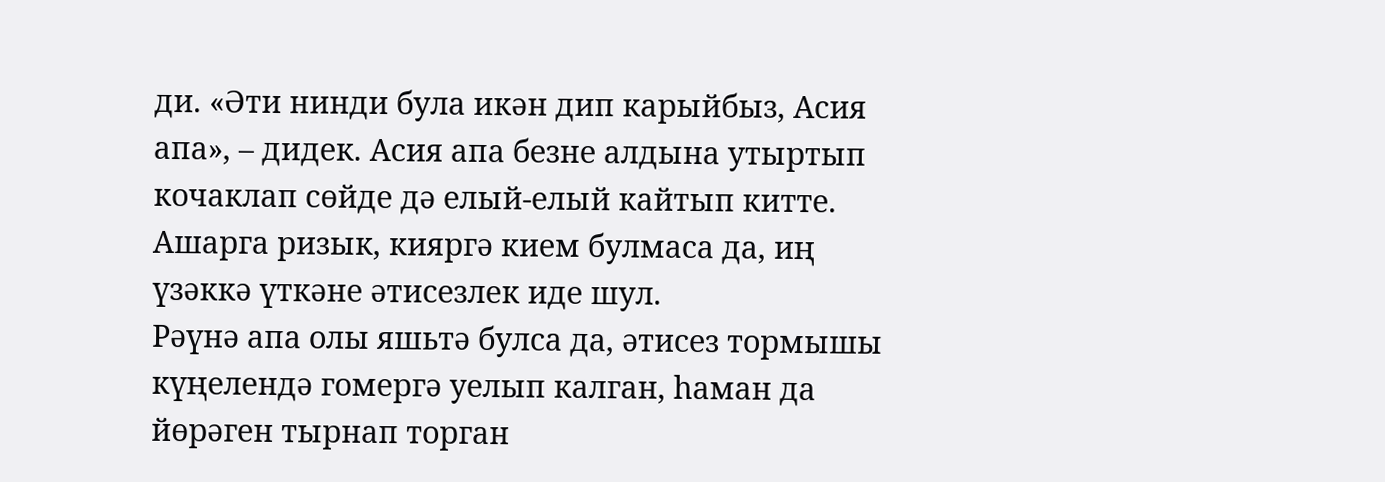ди. «Әти нинди була икән дип карыйбыз, Асия апа», – дидек. Асия апа безне алдына утыртып кочаклап сөйде дә елый-елый кайтып китте. Ашарга ризык, кияргә кием булмаса да, иң үзәккә үткәне әтисезлек иде шул.
Рәүнә апа олы яшьтә булса да, әтисез тормышы күңелендә гомергә уелып калган, һаман да йөрәген тырнап торган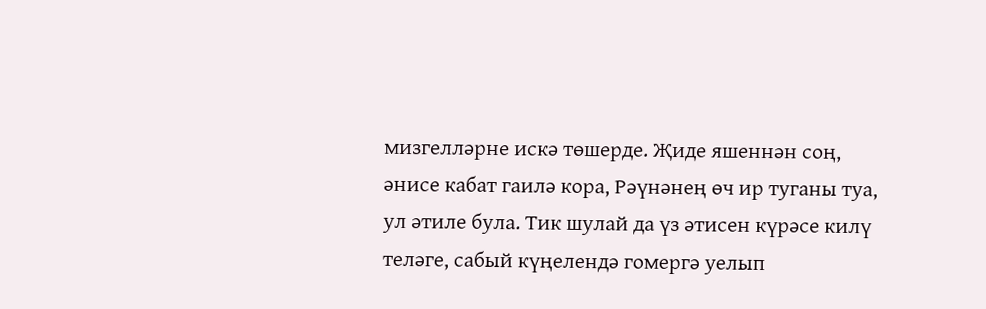мизгелләрне искә төшерде. Җиде яшеннән соң, әнисе кабат гаилә кора, Рәүнәнең өч ир туганы туа, ул әтиле була. Тик шулай да үз әтисен күрәсе килү теләге, сабый күңелендә гомергә уелып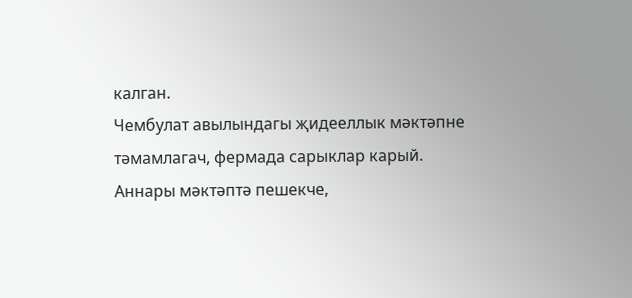калган.
Чембулат авылындагы җидееллык мәктәпне тәмамлагач, фермада сарыклар карый. Аннары мәктәптә пешекче,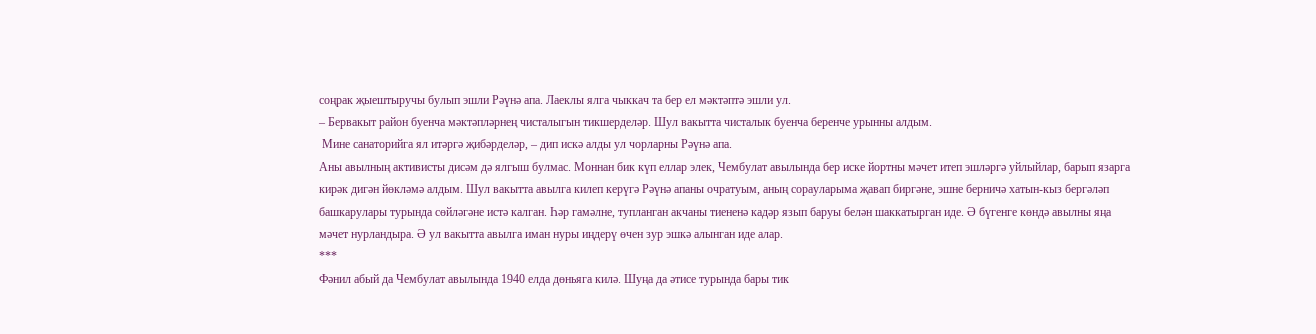соңрак җыештыручы булып эшли Рәүнә апа. Лаеклы ялга чыккач та бер ел мәктәптә эшли ул.
– Бервакыт район буенча мәктәпләрнең чисталыгын тикшерделәр. Шул вакытта чисталык буенча беренче урынны алдым.
 Мине санаторийга ял итәргә җибәрделәр, – дип искә алды ул чорларны Рәүнә апа.
Аны авылның активисты дисәм дә ялгыш булмас. Моннан бик күп еллар элек, Чембулат авылында бер иске йортны мәчет итеп эшләргә уйлыйлар, барып язарга кирәк дигән йөкләмә алдым. Шул вакытта авылга килеп керүгә Рәүнә апаны очратуым, аның сорауларыма җавап биргәне, эшне берничә хатын-кыз бергәләп башкарулары турында сөйләгәне истә калган. Һәр гамәлне, тупланган акчаны тиененә кадәр язып баруы белән шаккатырган иде. Ә бүгенге көндә авылны яңа мәчет нурландыра. Ә ул вакытта авылга иман нуры иңдерү өчен зур эшкә алынган иде алар.
***
Фәнил абый да Чембулат авылында 1940 елда дөньяга килә. Шуңа да әтисе турында бары тик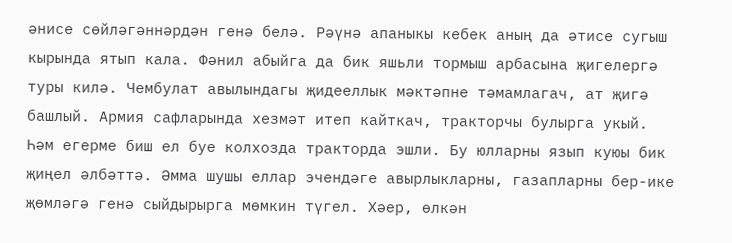әнисе сөйләгәннәрдән генә белә. Рәүнә апаныкы кебек аның да әтисе сугыш кырында ятып кала. Фәнил абыйга да бик яшьли тормыш арбасына җигелергә туры килә. Чембулат авылындагы җидееллык мәктәпне тәмамлагач, ат җигә башлый. Армия сафларында хезмәт итеп кайткач, тракторчы булырга укый. Һәм егерме биш ел буе колхозда тракторда эшли. Бу юлларны язып куюы бик җиңел әлбәттә. Әмма шушы еллар эчендәге авырлыкларны, газапларны бер-ике җөмләгә генә сыйдырырга мөмкин түгел. Хәер, өлкән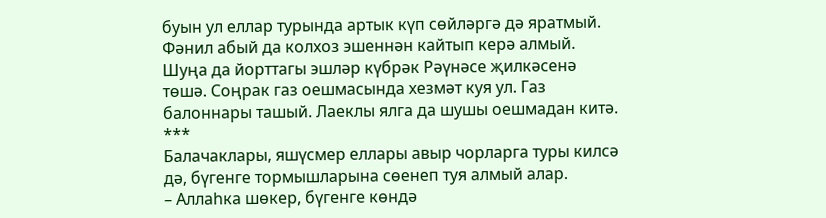буын ул еллар турында артык күп сөйләргә дә яратмый. Фәнил абый да колхоз эшеннән кайтып керә алмый. Шуңа да йорттагы эшләр күбрәк Рәүнәсе җилкәсенә төшә. Соңрак газ оешмасында хезмәт куя ул. Газ балоннары ташый. Лаеклы ялга да шушы оешмадан китә.
***
Балачаклары, яшүсмер еллары авыр чорларга туры килсә дә, бүгенге тормышларына сөенеп туя алмый алар.
– Аллаһка шөкер, бүгенге көндә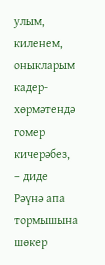улым, киленем, оныкларым кадер-хөрмәтендә гомер кичерәбез, – диде Рәүнә апа тормышына шөкер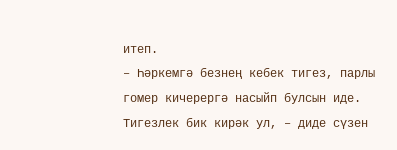итеп.
– Һәркемгә безнең кебек тигез, парлы гомер кичерергә насыйп булсын иде. Тигезлек бик кирәк ул, – диде сүзен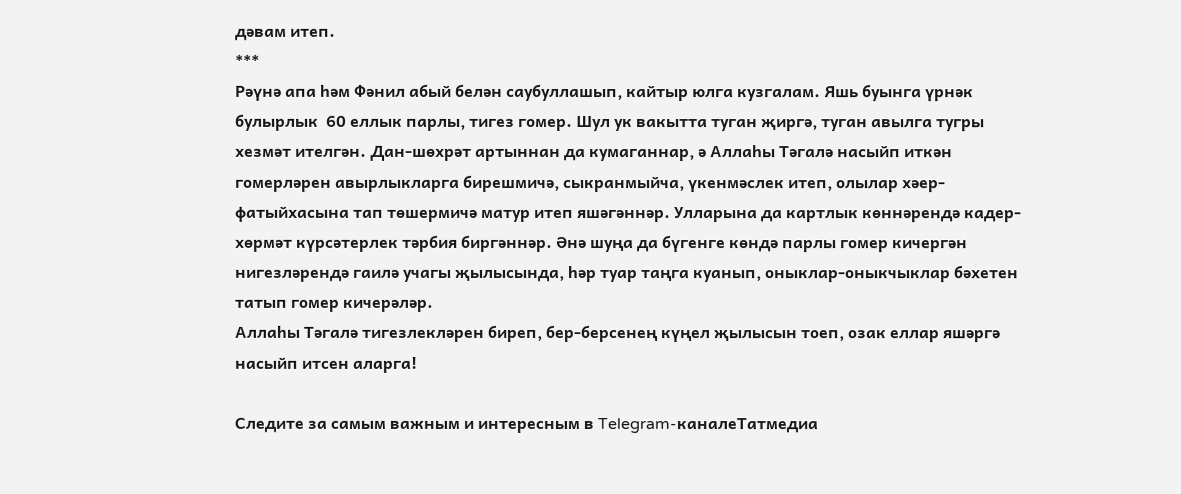дәвам итеп.
***
Рәүнә апа һәм Фәнил абый белән саубуллашып, кайтыр юлга кузгалам. Яшь буынга үрнәк булырлык  60 еллык парлы, тигез гомер. Шул ук вакытта туган җиргә, туган авылга тугры хезмәт ителгән. Дан-шөхрәт артыннан да кумаганнар, ә Аллаһы Тәгалә насыйп иткән гомерләрен авырлыкларга бирешмичә, сыкранмыйча, үкенмәслек итеп, олылар хәер-фатыйхасына тап төшермичә матур итеп яшәгәннәр. Улларына да картлык көннәрендә кадер-хөрмәт күрсәтерлек тәрбия биргәннәр. Әнә шуңа да бүгенге көндә парлы гомер кичергән нигезләрендә гаилә учагы җылысында, һәр туар таңга куанып, оныклар-оныкчыклар бәхетен татып гомер кичерәләр.
Аллаһы Тәгалә тигезлекләрен биреп, бер-берсенең күңел җылысын тоеп, озак еллар яшәргә насыйп итсен аларга!

Следите за самым важным и интересным в Telegram-каналеТатмедиа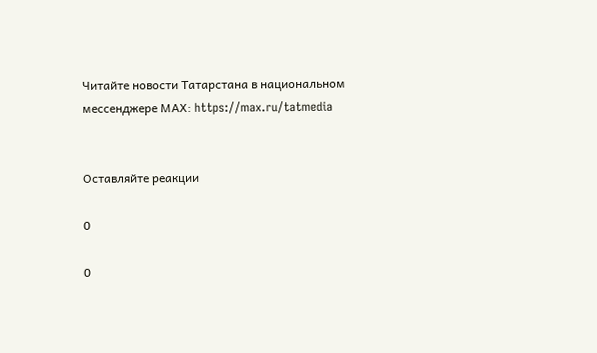Читайте новости Татарстана в национальном мессенджере MАХ: https://max.ru/tatmedia


Оставляйте реакции

0

0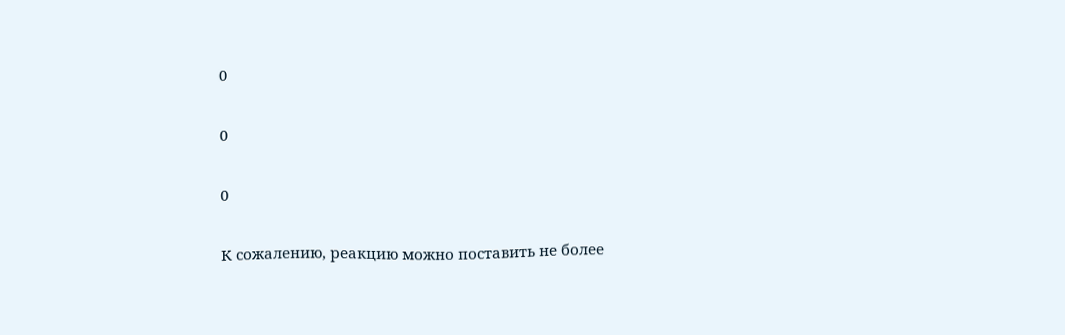0

0

0

К сожалению, реакцию можно поставить не более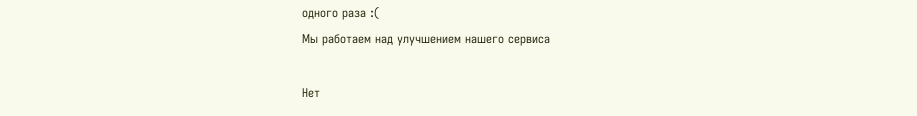одного раза :(
Мы работаем над улучшением нашего сервиса

Нет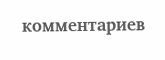комментариев